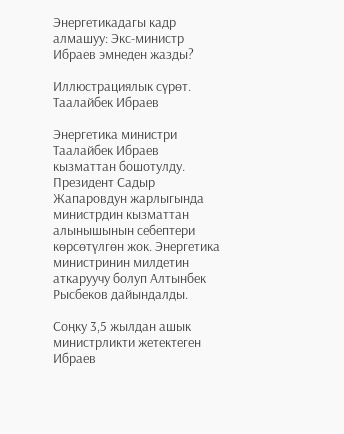Энергетикадагы кадр алмашуу: Экс-министр Ибраев эмнеден жазды?

Иллюстрациялык сүрөт. Таалайбек Ибраев

Энергетика министри Таалайбек Ибраев кызматтан бошотулду. Президент Садыр Жапаровдун жарлыгында министрдин кызматтан алынышынын себептери көрсөтүлгөн жок. Энергетика министринин милдетин аткаруучу болуп Алтынбек Рысбеков дайындалды.

Соңку 3,5 жылдан ашык министрликти жетектеген Ибраев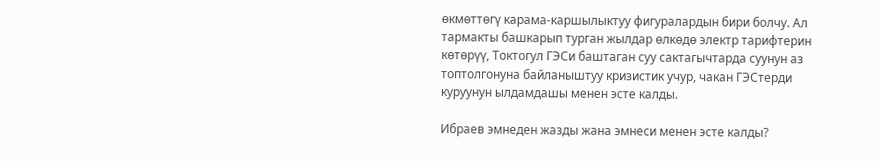өкмөттөгү карама-каршылыктуу фигуралардын бири болчу. Ал тармакты башкарып турган жылдар өлкөдө электр тарифтерин көтөрүү, Токтогул ГЭСи баштаган суу сактагычтарда суунун аз топтолгонуна байланыштуу кризистик учур, чакан ГЭСтерди куруунун ылдамдашы менен эсте калды.

Ибраев эмнеден жазды жана эмнеси менен эсте калды?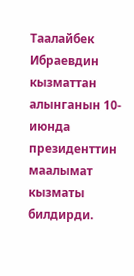Таалайбек Ибраевдин кызматтан алынганын 10-июнда президенттин маалымат кызматы билдирди.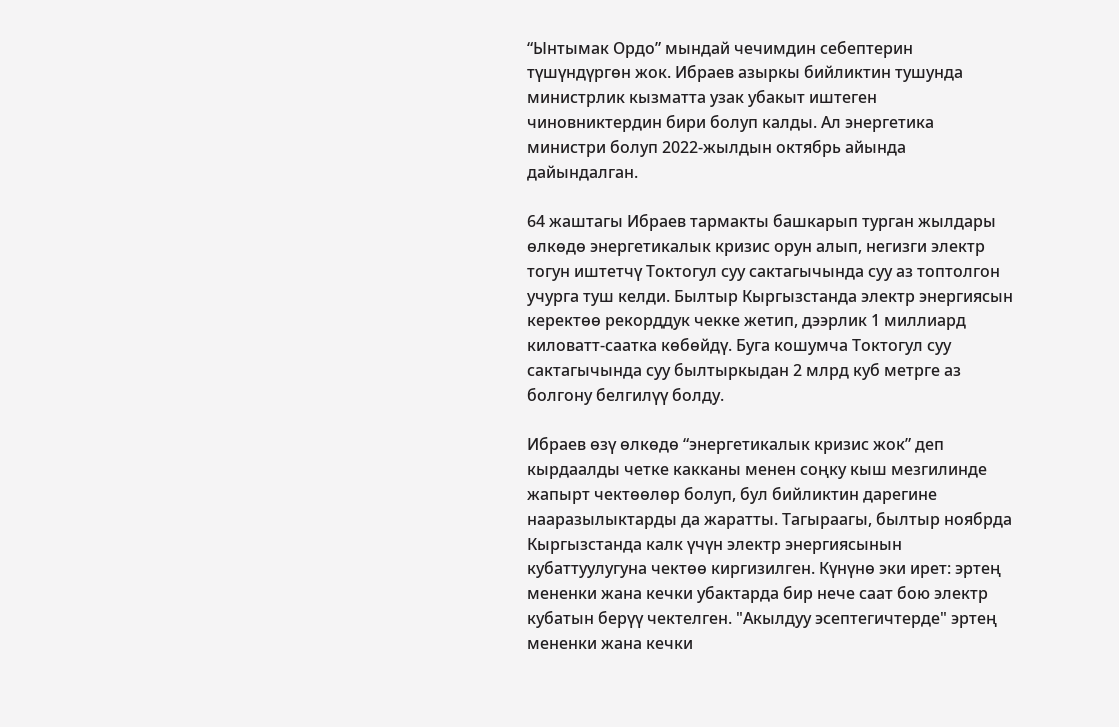“Ынтымак Ордо” мындай чечимдин себептерин түшүндүргөн жок. Ибраев азыркы бийликтин тушунда министрлик кызматта узак убакыт иштеген чиновниктердин бири болуп калды. Ал энергетика министри болуп 2022-жылдын октябрь айында дайындалган.

64 жаштагы Ибраев тармакты башкарып турган жылдары өлкөдө энергетикалык кризис орун алып, негизги электр тогун иштетчү Токтогул суу сактагычында суу аз топтолгон учурга туш келди. Былтыр Кыргызстанда электр энергиясын керектөө рекорддук чекке жетип, дээрлик 1 миллиард киловатт-саатка көбөйдү. Буга кошумча Токтогул суу сактагычында суу былтыркыдан 2 млрд куб метрге аз болгону белгилүү болду.

Ибраев өзү өлкөдө “энергетикалык кризис жок” деп кырдаалды четке какканы менен соңку кыш мезгилинде жапырт чектөөлөр болуп, бул бийликтин дарегине нааразылыктарды да жаратты. Тагыраагы, былтыр ноябрда Кыргызстанда калк үчүн электр энергиясынын кубаттуулугуна чектөө киргизилген. Күнүнө эки ирет: эртең мененки жана кечки убактарда бир нече саат бою электр кубатын берүү чектелген. "Акылдуу эсептегичтерде" эртең мененки жана кечки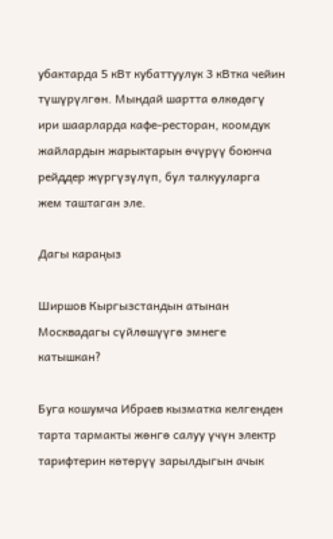убактарда 5 кВт кубаттуулук 3 кВтка чейин түшүрүлгөн. Мындай шартта өлкөдөгү ири шаарларда кафе-ресторан, коомдук жайлардын жарыктарын өчүрүү боюнча рейддер жүргүзүлүп, бул талкууларга жем таштаган эле.

Дагы караңыз

Ширшов Кыргызстандын атынан Москвадагы сүйлөшүүгө эмнеге катышкан?

Буга кошумча Ибраев кызматка келгенден тарта тармакты жөнгө салуу үчүн электр тарифтерин көтөрүү зарылдыгын ачык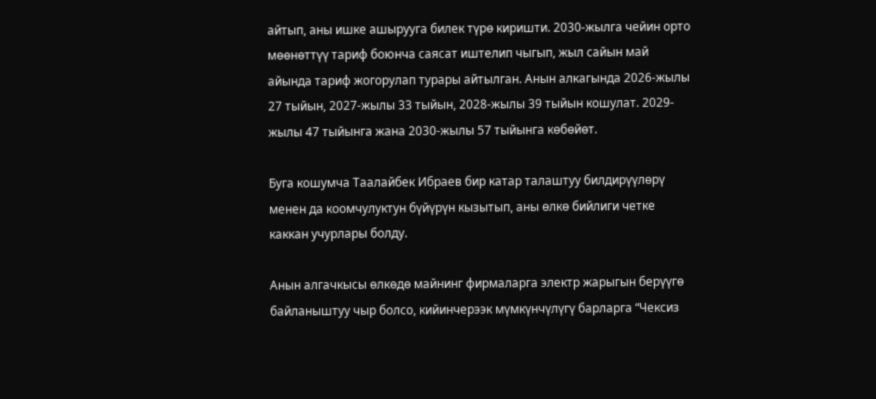айтып, аны ишке ашырууга билек түрө киришти. 2030-жылга чейин орто мөөнөттүү тариф боюнча саясат иштелип чыгып, жыл сайын май айында тариф жогорулап турары айтылган. Анын алкагында 2026-жылы 27 тыйын, 2027-жылы 33 тыйын, 2028-жылы 39 тыйын кошулат. 2029-жылы 47 тыйынга жана 2030-жылы 57 тыйынга көбөйөт.

Буга кошумча Таалайбек Ибраев бир катар талаштуу билдирүүлөрү менен да коомчулуктун бүйүрүн кызытып, аны өлкө бийлиги четке каккан учурлары болду.

Анын алгачкысы өлкөдө майнинг фирмаларга электр жарыгын берүүгө байланыштуу чыр болсо, кийинчерээк мүмкүнчүлүгү барларга “Чексиз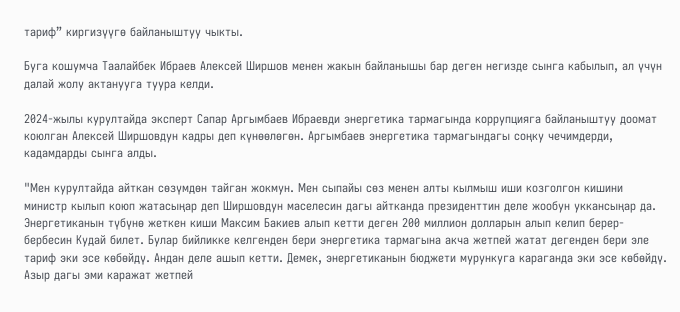тариф” киргизүүгө байланыштуу чыкты.

Буга кошумча Таалайбек Ибраев Алексей Ширшов менен жакын байланышы бар деген негизде сынга кабылып, ал үчүн далай жолу актанууга туура келди.

2024-жылы курултайда эксперт Сапар Аргымбаев Ибраевди энергетика тармагында коррупцияга байланыштуу доомат коюлган Алексей Ширшовдун кадры деп күнөөлөгөн. Аргымбаев энергетика тармагындагы соңку чечимдерди, кадамдарды сынга алды.

"Мен курултайда айткан сөзүмдөн тайган жокмун. Мен сыпайы сөз менен алты кылмыш иши козголгон кишини министр кылып коюп жатасыңар деп Ширшовдун маселесин дагы айтканда президенттин деле жообун уккансыңар да. Энергетиканын түбүнө жеткен киши Максим Бакиев алып кетти деген 200 миллион долларын алып келип берер-бербесин Кудай билет. Булар бийликке келгенден бери энергетика тармагына акча жетпей жатат дегенден бери эле тариф эки эсе көбөйдү. Андан деле ашып кетти. Демек, энергетиканын бюджети мурункуга караганда эки эсе көбөйдү. Азыр дагы эми каражат жетпей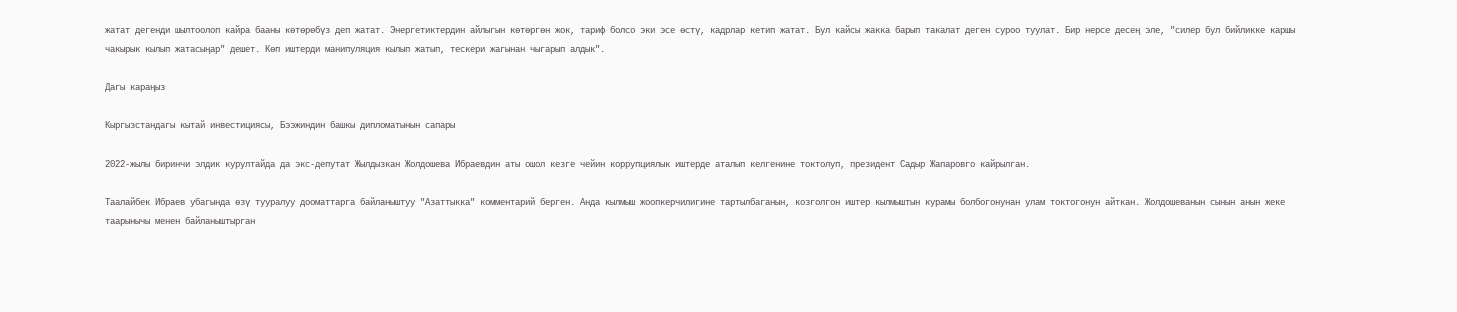жатат дегенди шылтоолоп кайра бааны көтөрөбүз деп жатат. Энергетиктердин айлыгын көтөргөн жок, тариф болсо эки эсе өстү, кадрлар кетип жатат. Бул кайсы жакка барып такалат деген суроо туулат. Бир нерсе десең эле, "силер бул бийликке каршы чакырык кылып жатасыңар" дешет. Көп иштерди манипуляция кылып жатып, тескери жагынан чыгарып алдык".

Дагы караңыз

Кыргызстандагы кытай инвестициясы, Бээжиндин башкы дипломатынын сапары

2022-жылы биринчи элдик курултайда да экс-депутат Жылдызкан Жолдошева Ибраевдин аты ошол кезге чейин коррупциялык иштерде аталып келгенине токтолуп, президент Садыр Жапаровго кайрылган.

Таалайбек Ибраев убагында өзү тууралуу дооматтарга байланыштуу "Азаттыкка" комментарий берген. Анда кылмыш жоопкерчилигине тартылбаганын, козголгон иштер кылмыштын курамы болбогонунан улам токтогонун айткан. Жолдошеванын сынын анын жеке таарынычы менен байланыштырган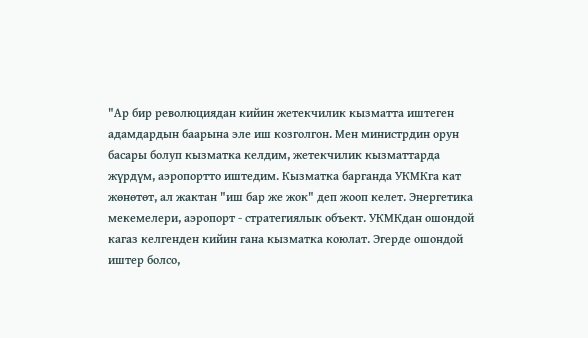"Ар бир революциядан кийин жетекчилик кызматта иштеген адамдардын баарына эле иш козголгон. Мен министрдин орун басары болуп кызматка келдим, жетекчилик кызматтарда жүрдүм, аэропортто иштедим. Кызматка барганда УКМКга кат жөнөтөт, ал жактан "иш бар же жок" деп жооп келет. Энергетика мекемелери, аэропорт - стратегиялык объект. УКМКдан ошондой кагаз келгенден кийин гана кызматка коюлат. Эгерде ошондой иштер болсо,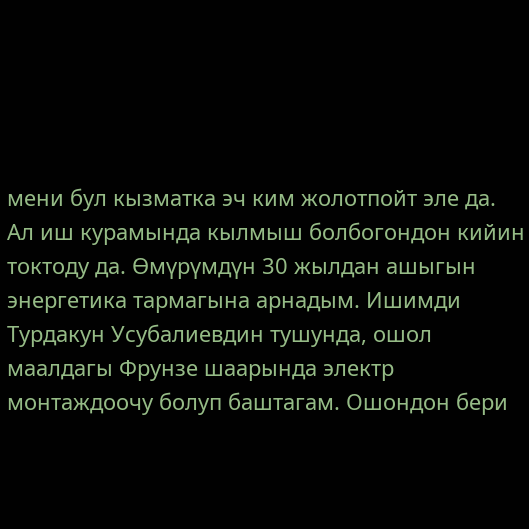мени бул кызматка эч ким жолотпойт эле да. Ал иш курамында кылмыш болбогондон кийин токтоду да. Өмүрүмдүн 30 жылдан ашыгын энергетика тармагына арнадым. Ишимди Турдакун Усубалиевдин тушунда, ошол маалдагы Фрунзе шаарында электр монтаждоочу болуп баштагам. Ошондон бери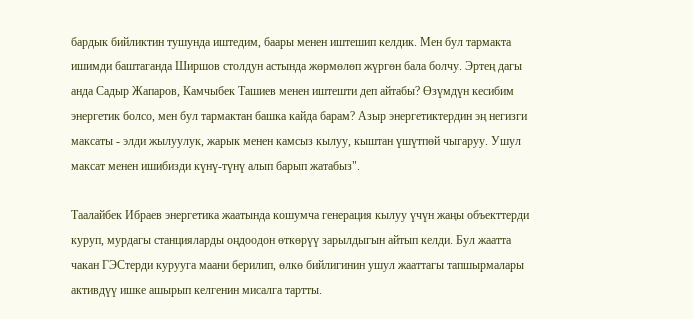бардык бийликтин тушунда иштедим, баары менен иштешип келдик. Мен бул тармакта ишимди баштаганда Ширшов столдун астында жөрмөлөп жүргөн бала болчу. Эртең дагы анда Садыр Жапаров, Камчыбек Ташиев менен иштешти деп айтабы? Өзүмдүн кесибим энергетик болсо, мен бул тармактан башка кайда барам? Азыр энергетиктердин эң негизги максаты - элди жылуулук, жарык менен камсыз кылуу, кыштан үшүтпөй чыгаруу. Ушул максат менен ишибизди күнү-түнү алып барып жатабыз".

Таалайбек Ибраев энергетика жаатында кошумча генерация кылуу үчүн жаңы объекттерди куруп, мурдагы станцияларды оңдоодон өткөрүү зарылдыгын айтып келди. Бул жаатта чакан ГЭСтерди курууга маани берилип, өлкө бийлигинин ушул жааттагы тапшырмалары активдүү ишке ашырып келгенин мисалга тартты.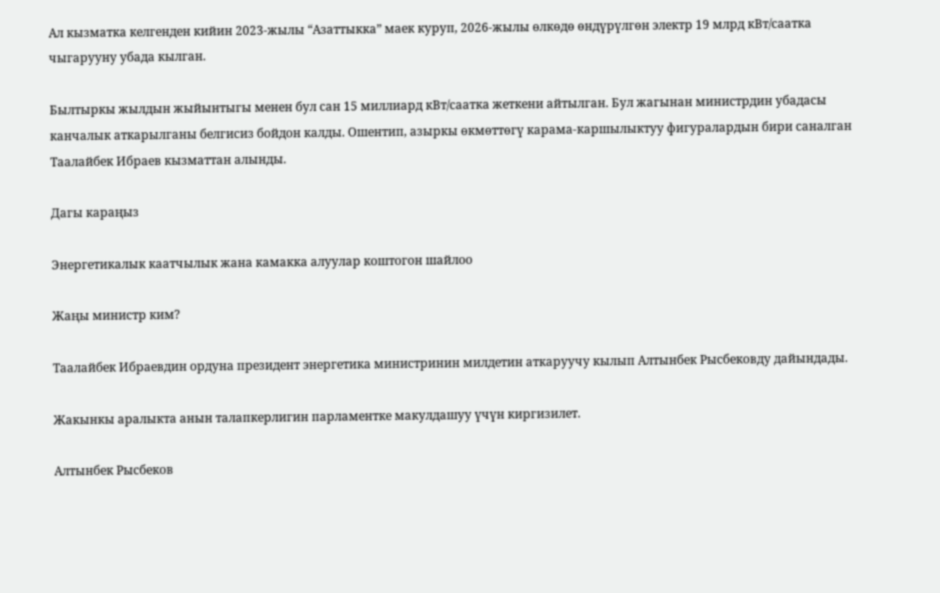Ал кызматка келгенден кийин 2023-жылы “Азаттыкка” маек куруп, 2026-жылы өлкөдө өндүрүлгөн электр 19 млрд кВт/саатка чыгарууну убада кылган.

Былтыркы жылдын жыйынтыгы менен бул сан 15 миллиард кВт/саатка жеткени айтылган. Бул жагынан министрдин убадасы канчалык аткарылганы белгисиз бойдон калды. Ошентип, азыркы өкмөттөгү карама-каршылыктуу фигуралардын бири саналган Таалайбек Ибраев кызматтан алынды.

Дагы караңыз

Энергетикалык каатчылык жана камакка алуулар коштогон шайлоо

Жаңы министр ким?

Таалайбек Ибраевдин ордуна президент энергетика министринин милдетин аткаруучу кылып Алтынбек Рысбековду дайындады.

Жакынкы аралыкта анын талапкерлигин парламентке макулдашуу үчүн киргизилет.

Алтынбек Рысбеков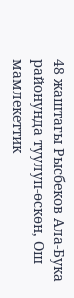48 жаштагы Рысбеков Ала-Бука районунда туулуп-өскөн, Ош мамлекеттик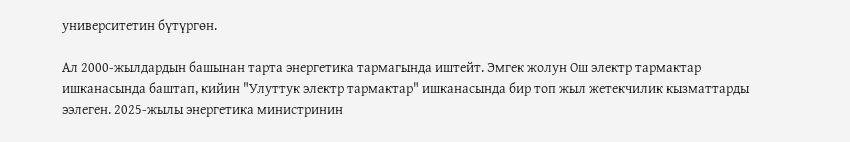университетин бүтүргөн.

Ал 2000-жылдардын башынан тарта энергетика тармагында иштейт. Эмгек жолун Ош электр тармактар ишканасында баштап, кийин "Улуттук электр тармактар" ишканасында бир топ жыл жетекчилик кызматтарды ээлеген. 2025-жылы энергетика министринин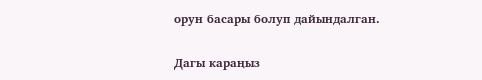орун басары болуп дайындалган.

Дагы караңыз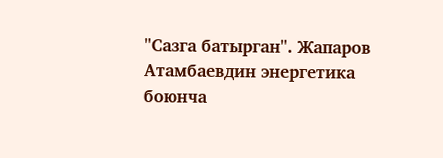"Сазга батырган". Жапаров Атамбаевдин энергетика боюнча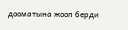дооматына жооп берди